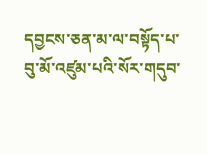དབྱངས་ཅན་མ་ལ་བསྟོད་པ་བུ་མོ་འཛུམ་པའི་སོར་གདུབ་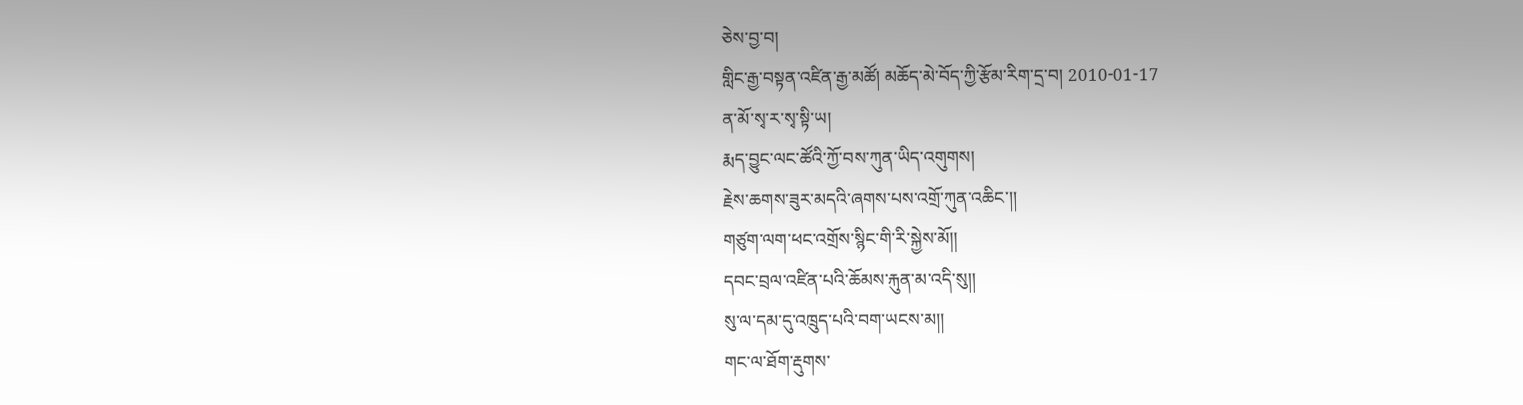ཅེས་བྱ་བ།
གླིང་རྒྱ་བསྟན་འཛིན་རྒྱ་མཚོ། མཆོད་མེ་བོད་ཀྱི་རྩོམ་རིག་དྲ་བ། 2010-01-17
ན་མོ་སྭ་ར་སྭ་སྟི་ཡ།
རྨད་བྱུང་ལང་ཚོའི་ཀྱོ་བས་ཀུན་ཡིད་འགུགས།
རྗེས་ཆགས་ཟུར་མདའི་ཞགས་པས་འགྲོ་ཀུན་འཆིང་།།
གཙུག་ལག་ཕང་འགྲོས་སྙིང་གི་རི་སྐྱེས་མོ།།
དབང་བྲལ་འཛིན་པའི་ཆོམས་རྐུན་མ་འདི་སུ།།
སུ་ལ་དམ་དུ་འཁྲུད་པའི་བག་ཡངས་མ།།
གང་ལ་ཐོག་རྡུགས་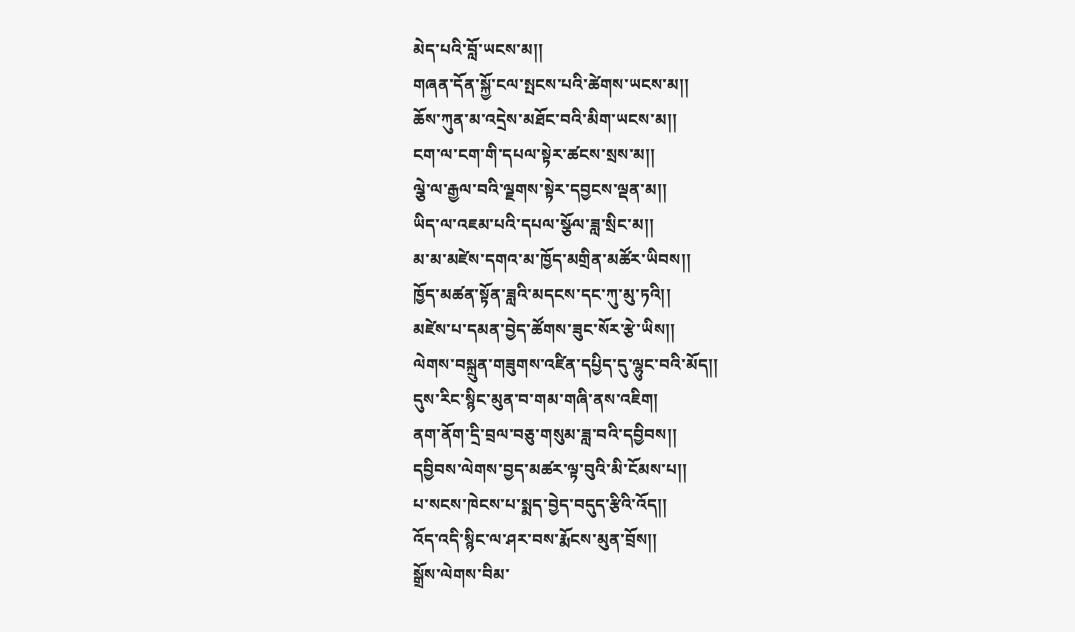མེད་པའི་བློ་ཡངས་མ།།
གཞན་དོན་སྐྱོ་ངལ་སྤངས་པའི་ཚེགས་ཡངས་མ།།
ཆོས་ཀུན་མ་འདྲེས་མཐོང་བའི་མིག་ཡངས་མ།།
ངག་ལ་ངག་གི་དཔལ་སྟེར་ཚངས་སྲས་མ།།
ལྕེ་ལ་རྒྱལ་བའི་ལྗགས་སྟེར་དབྱངས་ལྡན་མ།།
ཡིད་ལ་འཇམ་པའི་དཔལ་སྩོལ་ཟླ་སྲིང་མ།།
མ་མ་མཛེས་དགའ་མ་ཁྱོད་མགྲིན་མཚོར་ཡིབས།།
ཁྱོད་མཚན་སྟོན་ཟླའི་མདངས་དང་ཀུ་མུ་ཏའི།།
མཛེས་པ་དམན་བྱེད་ཚོགས་ཟུང་སོར་རྩེ་ཡིས།།
ལེགས་བསྐྲུན་གཟུགས་འཛིན་དཔྱིད་དུ་ལྷུང་བའི་མོད།།
དུས་རིང་སྙིང་མུན་བ་གམ་གཞི་ནས་འཇིག།
ནག་ནོག་དྲི་བྲལ་བཅུ་གསུམ་ཟླ་བའི་དབྱིབས།།
དབྱིབས་ལེགས་བྱད་མཚར་ལྟ་བུའི་མི་ངོམས་པ།།
པ་སངས་ཁེངས་པ་སྨད་བྱེད་བདུད་རྩིའི་འོད།།
འོད་འདི་སྙིང་ལ་ཤར་བས་རྨོངས་མུན་བྲོས།།
སྒྲོས་ལེགས་བིམ་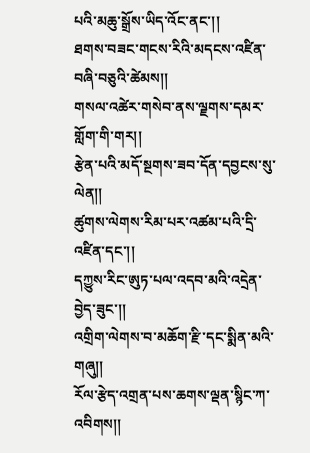པའི་མཆུ་སྒྲོས་ཡིད་འོང་ནང་།།
ཐགས་བཟང་གངས་རིའི་མདངས་འཛིན་བཞི་བཅུའི་ཚེམས།།
གསལ་འཚེར་གསེབ་ནས་ལྗགས་དམར་གློག་གི་གར།།
རྩེན་པའི་མདོ་སྔགས་ཟབ་དོན་དབྱངས་སུ་ལེན།།
ཚུགས་ལེགས་རིམ་པར་འཚམ་པའི་དྲི་འཛིན་དང་།།
དཀྱུས་རིང་ཨུཏ་པལ་འདབ་མའི་འདྲེན་བྱེད་ཟུང་།།
འགྲིག་ལེགས་བ་མཆོག་རྫི་དང་སྨིན་མའི་གཞུ།།
རོལ་རྩེད་འགྲན་པས་ཆགས་ལྡན་སྙིང་ཀ་འབིགས།།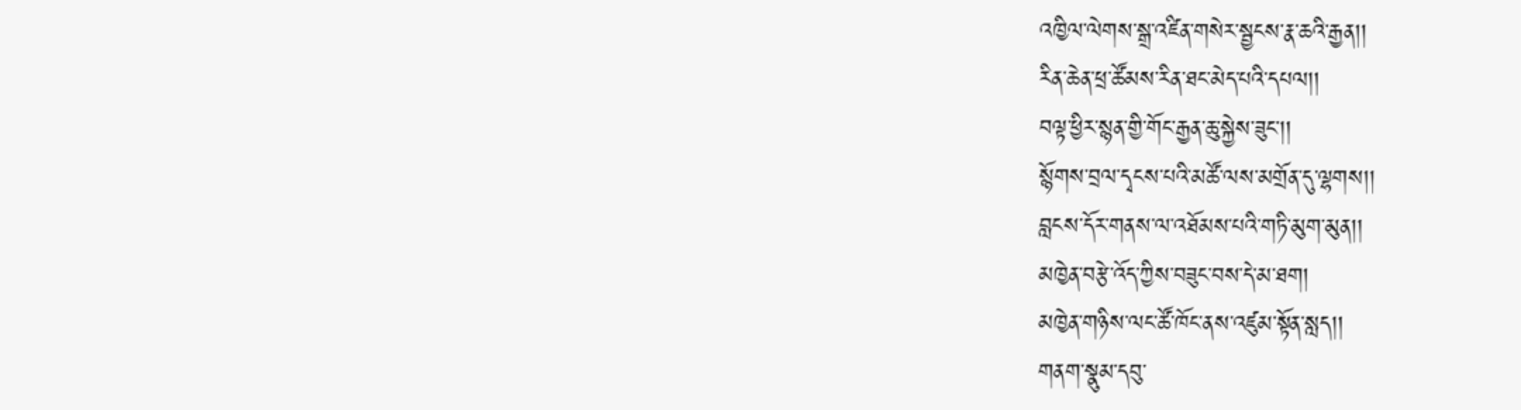འཁྱིལ་ལེགས་སྒྲ་འཛིན་གསེར་སྦྱངས་རྣ་ཆའི་རྒྱན།།
རིན་ཆེན་ཕྲ་ཚོམས་རིན་ཐང་མེད་པའི་དཔལ།།
བལྟ་ཕྱིར་སྙན་གྱི་གོང་རྒྱན་ཆུ་སྐྱེས་ཟུང་།།
སྙོགས་བྲལ་དྭངས་པའི་མཚོ་ལས་མགྲོན་དུ་ལྷགས།།
བླངས་དོར་གནས་ལ་འཐོམས་པའི་གཏི་མུག་མུན།།
མཁྱེན་བརྩེ་འོད་ཀྱིས་བཟུང་བས་དེ་མ་ཐག།
མཁྱེན་གཉིས་ལང་ཚོ་ཁོང་ནས་འཛུམ་སྟོན་སླད།།
གནག་སྣུམ་དབུ་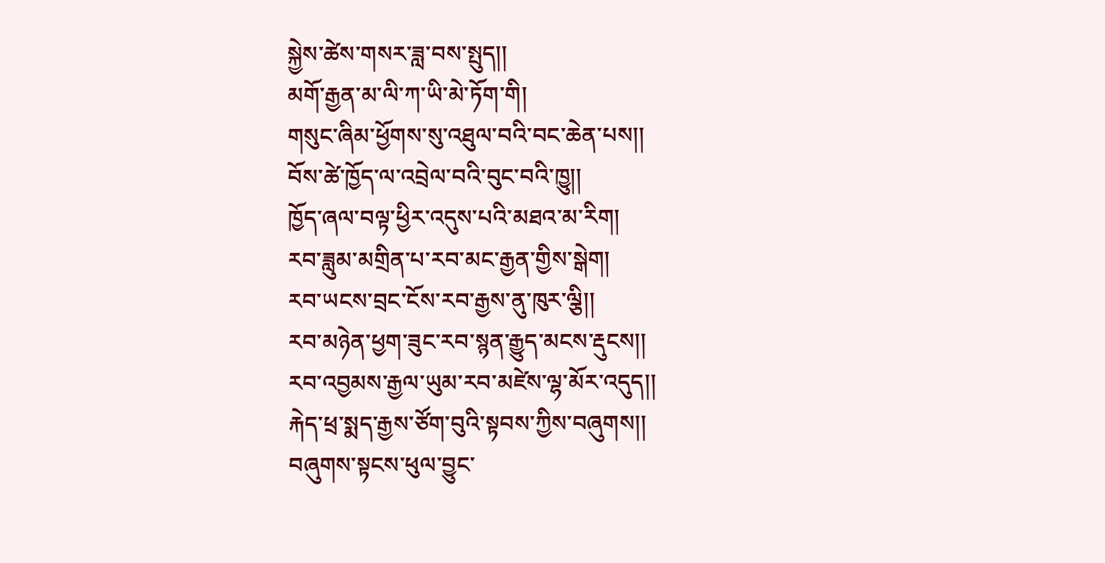སྐྱེས་ཚེས་གསར་ཟླ་བས་སྤུད།།
མགོ་རྒྱན་མ་ལི་ཀ་ཡི་མེ་ཏོག་གི།
གསུང་ཞིམ་ཕྱོགས་སུ་འཐུལ་བའི་བང་ཆེན་པས།།
བོས་ཚེ་ཁྱོད་ལ་འབྲེལ་བའི་བུང་བའི་ཁྱུ།།
ཁྱོད་ཞལ་བལྟ་ཕྱིར་འདུས་པའི་མཐའ་མ་རིག།
རབ་ཟླུམ་མགྲིན་པ་རབ་མང་རྒྱན་གྱིས་སྒེག།
རབ་ཡངས་བྲང་ངོས་རབ་རྒྱས་ནུ་ཁུར་ལྕི།།
རབ་མཉེན་ཕྱག་ཟུང་རབ་སྙན་རྒྱུད་མངས་རྡུངས།།
རབ་འབྱམས་རྒྱལ་ཡུམ་རབ་མཛེས་ལྷ་མོར་འདུད།།
རྐེད་ཕྲ་སྨད་རྒྱས་ཙོག་བུའི་སྟབས་ཀྱིས་བཞུགས།།
བཞུགས་སྟངས་ཕུལ་བྱུང་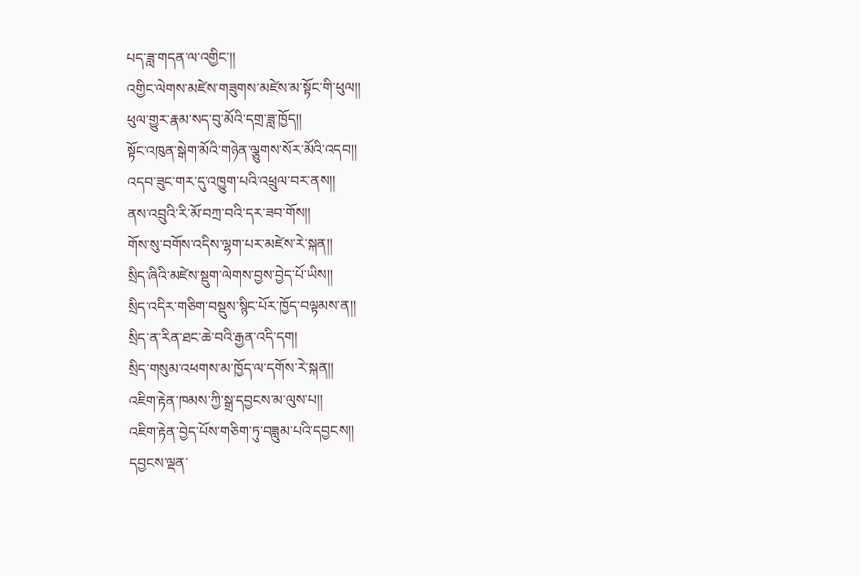པད་ཟླ་གདན་ལ་འགྱིང་།།
འགྱིང་ལེགས་མཛེས་གཟུགས་མཛེས་མ་སྟོང་གི་ཕུལ།།
ཕུལ་གྱུར་རྣམ་སད་བུ་མོའི་དགྲ་ཟླ་ཁྱོད།།
སྟོང་འཁུན་སྒེག་མོའི་གཉེན་ལྕུགས་སོར་མོའི་འདབ།།
འདབ་ཟུང་གར་དུ་འཁྱུག་པའི་འཕྲུལ་བར་ནས།།
ནས་འབྲུའི་རི་མོ་བཀྲ་བའི་དར་ཟབ་གོས།།
གོས་སུ་བགོས་འདིས་ལྷག་པར་མཛེས་རེ་སྐན།།
སྲིད་ཞིའི་མཛེས་སྡུག་ལེགས་བྱས་བྱེད་པོ་ཡིས།།
སྲིད་འདིར་གཅིག་བསྡུས་སྙིང་པོར་ཁྱོད་བལྟམས་ན།།
སྲིད་ན་རིན་ཐང་ཆེ་བའི་རྒྱན་འདི་དག།
སྲིད་གསུམ་འཕགས་མ་ཁྱོད་ལ་དགོས་རེ་སྐན།།
འཇིག་རྟེན་ཁམས་ཀྱི་སྒྲ་དབྱངས་མ་ལུས་པ།།
འཇིག་རྟེན་བྱེད་པོས་གཅིག་ཏུ་བཟླུམ་པའི་དབྱངས།།
དབྱངས་ལྡན་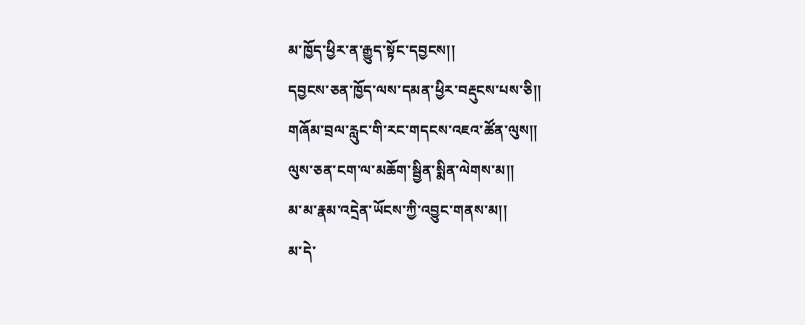མ་ཁྱོད་ཕྱིར་ན་རྒྱུད་སྟོང་དབྱངས།།
དབྱངས་ཅན་ཁྱོད་ལས་དམན་ཕྱིར་བརྡུངས་པས་ཅི།།
གཞོམ་བྲལ་རླུང་གི་རང་གདངས་འཇའ་ཚོན་ལུས།།
ལུས་ཅན་ངག་ལ་མཆོག་སྦྱིན་སྨིན་ལེགས་མ།།
མ་མ་རྣམ་འདྲེན་ཡོངས་ཀྱི་འབྱུང་གནས་མ།།
མ་དེ་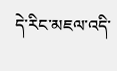དེ་རིང་མཇལ་འདི་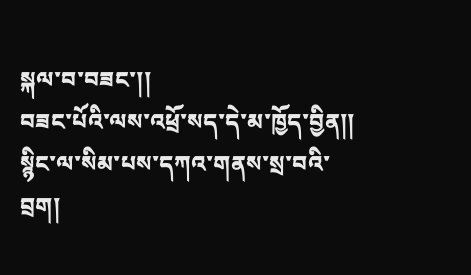སྐལ་བ་བཟང་།།
བཟང་པོའི་ལས་འཕྲོ་སད་དེ་མ་ཁྱོད་བྱིན།།
སྙིང་ལ་སིམ་པས་དཀའ་གནས་སྲ་བའི་བྲག།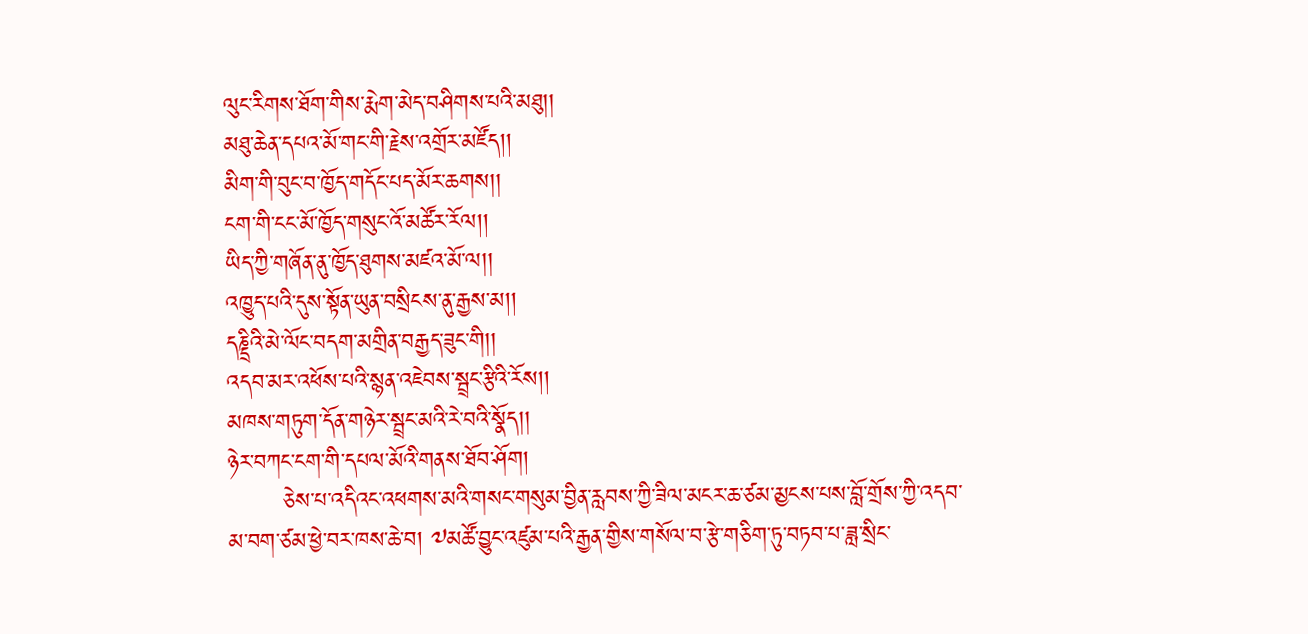ལུང་རིགས་ཐོག་གིས་རྨེག་མེད་བཤིགས་པའི་མཐུ།།
མཐུ་ཆེན་དཔའ་མོ་གང་གི་རྗེས་འགྲོར་མཛོད།།
མིག་གི་བུང་བ་ཁྱོད་གདོང་པད་མོར་ཆགས།།
ངག་གི་ངང་མོ་ཁྱོད་གསུང་འོ་མཚོར་རོལ།།
ཡིད་ཀྱི་གཞོན་ནུ་ཁྱོད་ཐུགས་མཛའ་མོ་ལ།།
འཁྱུད་པའི་དུས་སྟོན་ཡུན་བསྲིངས་ནུ་རྒྱས་མ།།
དཎྡྲིའི་མེ་ལོང་བདག་མགྲིན་བརྒྱད་ཟུང་གི།།
འདབ་མར་འཕོས་པའི་སྙན་འཇེབས་སྦྲང་རྩིའི་རོས།།
མཁས་གཏུག་དོན་གཉེར་སྦྲང་མའི་རེ་བའི་སྣོད།།
ཉེར་བཀང་ངག་གི་དཔལ་མོའི་གནས་ཐོབ་ཤོག།
       ཅེས་པ་འདིའང་འཕགས་མའི་གསང་གསུམ་བྱིན་རླབས་ཀྱི་ཟིལ་མངར་ཆ་ཙམ་མྱངས་པས་བློ་གྲོས་ཀྱི་འདབ་མ་བག་ཙམ་ཕྱེ་བར་ཁས་ཆེ་བ། ༧མཚོ་བྱུང་འཛུམ་པའི་རྒྱན་གྱིས་གསོལ་བ་རྩེ་གཅིག་ཏུ་བཏབ་པ་ཟླ་སྲིང་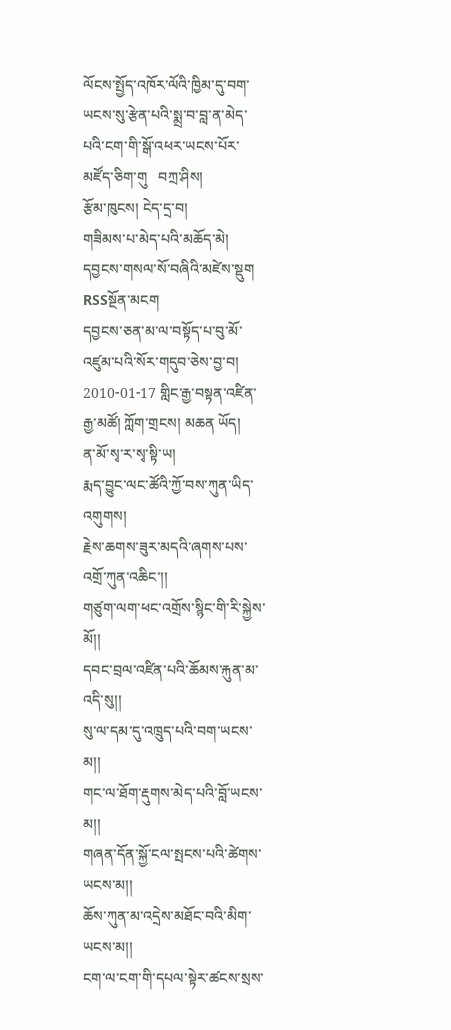ལོངས་སྤྱོད་འཁོར་ལོའི་ཁྱིམ་དུ་བག་ཡངས་སུ་རྩེན་པའི་སྨྲ་བ་བླ་ན་མེད་པའི་ངག་གི་སྒོ་འཕར་ཡངས་པོར་མཛོད་ཅིག་གུ   བཀྲ་ཤིས།
རྩོམ་ཁུངས། ངེད་དྲ་བ།
གཟིམས་པ་མེད་པའི་མཆོད་མེ། དབྱངས་གསལ་སོ་བཞིའི་མཛེས་སྡུག  RSSསྔོན་མངག
དབྱངས་ཅན་མ་ལ་བསྟོད་པ་བུ་མོ་འཛུམ་པའི་སོར་གདུབ་ཅེས་བྱ་བ།
2010-01-17 གླིང་རྒྱ་བསྟན་འཛིན་རྒྱ་མཚོ། ཀློག་གྲངས། མཆན ཡོད།
ན་མོ་སྭ་ར་སྭ་སྟི་ཡ།
རྨད་བྱུང་ལང་ཚོའི་ཀྱོ་བས་ཀུན་ཡིད་འགུགས།
རྗེས་ཆགས་ཟུར་མདའི་ཞགས་པས་འགྲོ་ཀུན་འཆིང་།།
གཙུག་ལག་ཕང་འགྲོས་སྙིང་གི་རི་སྐྱེས་མོ།།
དབང་བྲལ་འཛིན་པའི་ཆོམས་རྐུན་མ་འདི་སུ།།
སུ་ལ་དམ་དུ་འཁྲུད་པའི་བག་ཡངས་མ།།
གང་ལ་ཐོག་རྡུགས་མེད་པའི་བློ་ཡངས་མ།།
གཞན་དོན་སྐྱོ་ངལ་སྤངས་པའི་ཚེགས་ཡངས་མ།།
ཆོས་ཀུན་མ་འདྲེས་མཐོང་བའི་མིག་ཡངས་མ།།
ངག་ལ་ངག་གི་དཔལ་སྟེར་ཚངས་སྲས་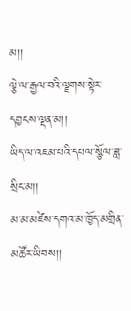མ།།
ལྕེ་ལ་རྒྱལ་བའི་ལྗགས་སྟེར་དབྱངས་ལྡན་མ།།
ཡིད་ལ་འཇམ་པའི་དཔལ་སྩོལ་ཟླ་སྲིང་མ།།
མ་མ་མཛེས་དགའ་མ་ཁྱོད་མགྲིན་མཚོར་ཡིབས།།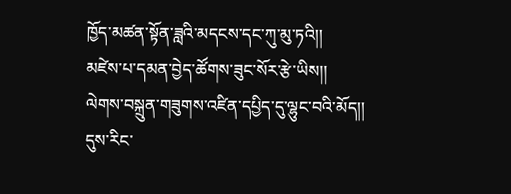ཁྱོད་མཚན་སྟོན་ཟླའི་མདངས་དང་ཀུ་མུ་ཏའི།།
མཛེས་པ་དམན་བྱེད་ཚོགས་ཟུང་སོར་རྩེ་ཡིས།།
ལེགས་བསྐྲུན་གཟུགས་འཛིན་དཔྱིད་དུ་ལྷུང་བའི་མོད།།
དུས་རིང་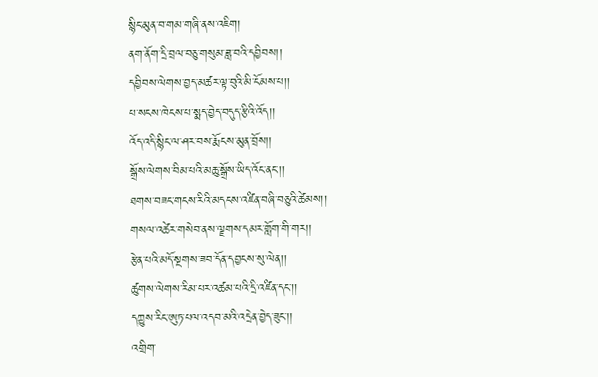སྙིང་མུན་བ་གམ་གཞི་ནས་འཇིག།
ནག་ནོག་དྲི་བྲལ་བཅུ་གསུམ་ཟླ་བའི་དབྱིབས།།
དབྱིབས་ལེགས་བྱད་མཚར་ལྟ་བུའི་མི་ངོམས་པ།།
པ་སངས་ཁེངས་པ་སྨད་བྱེད་བདུད་རྩིའི་འོད།།
འོད་འདི་སྙིང་ལ་ཤར་བས་རྨོངས་མུན་བྲོས།།
སྒྲོས་ལེགས་བིམ་པའི་མཆུ་སྒྲོས་ཡིད་འོང་ནང་།།
ཐགས་བཟང་གངས་རིའི་མདངས་འཛིན་བཞི་བཅུའི་ཚེམས།།
གསལ་འཚེར་གསེབ་ནས་ལྗགས་དམར་གློག་གི་གར།།
རྩེན་པའི་མདོ་སྔགས་ཟབ་དོན་དབྱངས་སུ་ལེན།།
ཚུགས་ལེགས་རིམ་པར་འཚམ་པའི་དྲི་འཛིན་དང་།།
དཀྱུས་རིང་ཨུཏ་པལ་འདབ་མའི་འདྲེན་བྱེད་ཟུང་།།
འགྲིག་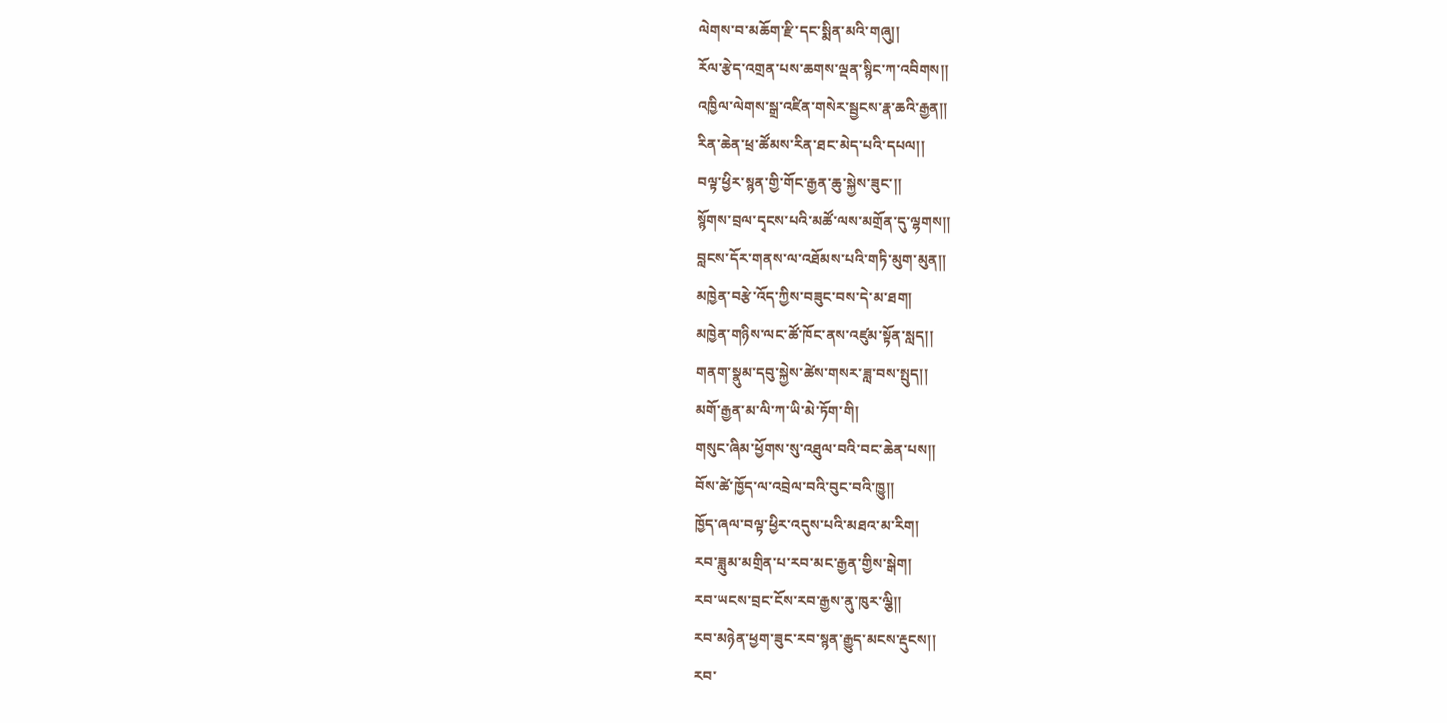ལེགས་བ་མཆོག་རྫི་དང་སྨིན་མའི་གཞུ།།
རོལ་རྩེད་འགྲན་པས་ཆགས་ལྡན་སྙིང་ཀ་འབིགས།།
འཁྱིལ་ལེགས་སྒྲ་འཛིན་གསེར་སྦྱངས་རྣ་ཆའི་རྒྱན།།
རིན་ཆེན་ཕྲ་ཚོམས་རིན་ཐང་མེད་པའི་དཔལ།།
བལྟ་ཕྱིར་སྙན་གྱི་གོང་རྒྱན་ཆུ་སྐྱེས་ཟུང་།།
སྙོགས་བྲལ་དྭངས་པའི་མཚོ་ལས་མགྲོན་དུ་ལྷགས།།
བླངས་དོར་གནས་ལ་འཐོམས་པའི་གཏི་མུག་མུན།།
མཁྱེན་བརྩེ་འོད་ཀྱིས་བཟུང་བས་དེ་མ་ཐག།
མཁྱེན་གཉིས་ལང་ཚོ་ཁོང་ནས་འཛུམ་སྟོན་སླད།།
གནག་སྣུམ་དབུ་སྐྱེས་ཚེས་གསར་ཟླ་བས་སྤུད།།
མགོ་རྒྱན་མ་ལི་ཀ་ཡི་མེ་ཏོག་གི།
གསུང་ཞིམ་ཕྱོགས་སུ་འཐུལ་བའི་བང་ཆེན་པས།།
བོས་ཚེ་ཁྱོད་ལ་འབྲེལ་བའི་བུང་བའི་ཁྱུ།།
ཁྱོད་ཞལ་བལྟ་ཕྱིར་འདུས་པའི་མཐའ་མ་རིག།
རབ་ཟླུམ་མགྲིན་པ་རབ་མང་རྒྱན་གྱིས་སྒེག།
རབ་ཡངས་བྲང་ངོས་རབ་རྒྱས་ནུ་ཁུར་ལྕི།།
རབ་མཉེན་ཕྱག་ཟུང་རབ་སྙན་རྒྱུད་མངས་རྡུངས།།
རབ་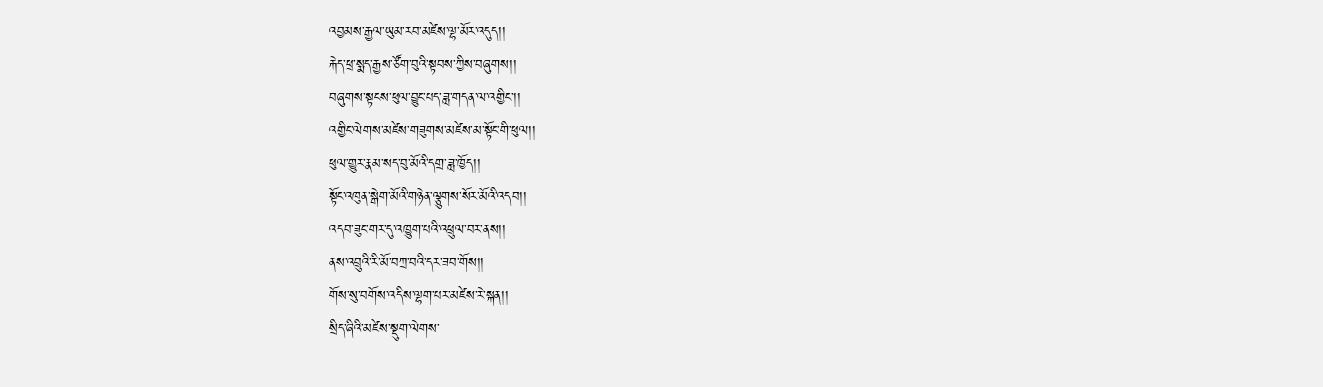འབྱམས་རྒྱལ་ཡུམ་རབ་མཛེས་ལྷ་མོར་འདུད།།
རྐེད་ཕྲ་སྨད་རྒྱས་ཙོག་བུའི་སྟབས་ཀྱིས་བཞུགས།།
བཞུགས་སྟངས་ཕུལ་བྱུང་པད་ཟླ་གདན་ལ་འགྱིང་།།
འགྱིང་ལེགས་མཛེས་གཟུགས་མཛེས་མ་སྟོང་གི་ཕུལ།།
ཕུལ་གྱུར་རྣམ་སད་བུ་མོའི་དགྲ་ཟླ་ཁྱོད།།
སྟོང་འཁུན་སྒེག་མོའི་གཉེན་ལྕུགས་སོར་མོའི་འདབ།།
འདབ་ཟུང་གར་དུ་འཁྱུག་པའི་འཕྲུལ་བར་ནས།།
ནས་འབྲུའི་རི་མོ་བཀྲ་བའི་དར་ཟབ་གོས།།
གོས་སུ་བགོས་འདིས་ལྷག་པར་མཛེས་རེ་སྐན།།
སྲིད་ཞིའི་མཛེས་སྡུག་ལེགས་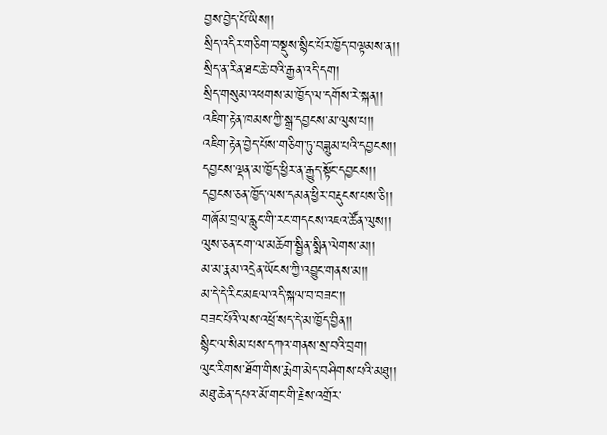བྱས་བྱེད་པོ་ཡིས།།
སྲིད་འདིར་གཅིག་བསྡུས་སྙིང་པོར་ཁྱོད་བལྟམས་ན།།
སྲིད་ན་རིན་ཐང་ཆེ་བའི་རྒྱན་འདི་དག།
སྲིད་གསུམ་འཕགས་མ་ཁྱོད་ལ་དགོས་རེ་སྐན།།
འཇིག་རྟེན་ཁམས་ཀྱི་སྒྲ་དབྱངས་མ་ལུས་པ།།
འཇིག་རྟེན་བྱེད་པོས་གཅིག་ཏུ་བཟླུམ་པའི་དབྱངས།།
དབྱངས་ལྡན་མ་ཁྱོད་ཕྱིར་ན་རྒྱུད་སྟོང་དབྱངས།།
དབྱངས་ཅན་ཁྱོད་ལས་དམན་ཕྱིར་བརྡུངས་པས་ཅི།།
གཞོམ་བྲལ་རླུང་གི་རང་གདངས་འཇའ་ཚོན་ལུས།།
ལུས་ཅན་ངག་ལ་མཆོག་སྦྱིན་སྨིན་ལེགས་མ།།
མ་མ་རྣམ་འདྲེན་ཡོངས་ཀྱི་འབྱུང་གནས་མ།།
མ་དེ་དེ་རིང་མཇལ་འདི་སྐལ་བ་བཟང་།།
བཟང་པོའི་ལས་འཕྲོ་སད་དེ་མ་ཁྱོད་བྱིན།།
སྙིང་ལ་སིམ་པས་དཀའ་གནས་སྲ་བའི་བྲག།
ལུང་རིགས་ཐོག་གིས་རྨེག་མེད་བཤིགས་པའི་མཐུ།།
མཐུ་ཆེན་དཔའ་མོ་གང་གི་རྗེས་འགྲོར་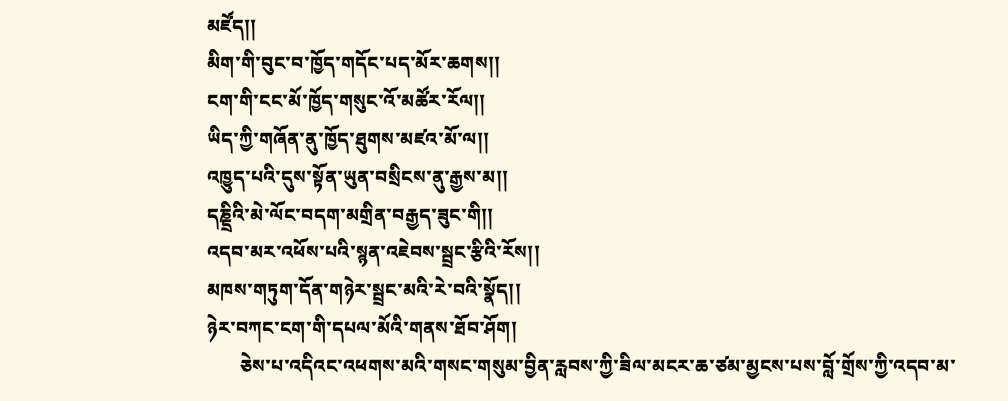མཛོད།།
མིག་གི་བུང་བ་ཁྱོད་གདོང་པད་མོར་ཆགས།།
ངག་གི་ངང་མོ་ཁྱོད་གསུང་འོ་མཚོར་རོལ།།
ཡིད་ཀྱི་གཞོན་ནུ་ཁྱོད་ཐུགས་མཛའ་མོ་ལ།།
འཁྱུད་པའི་དུས་སྟོན་ཡུན་བསྲིངས་ནུ་རྒྱས་མ།།
དཎྡྲིའི་མེ་ལོང་བདག་མགྲིན་བརྒྱད་ཟུང་གི།།
འདབ་མར་འཕོས་པའི་སྙན་འཇེབས་སྦྲང་རྩིའི་རོས།།
མཁས་གཏུག་དོན་གཉེར་སྦྲང་མའི་རེ་བའི་སྣོད།།
ཉེར་བཀང་ངག་གི་དཔལ་མོའི་གནས་ཐོབ་ཤོག།
       ཅེས་པ་འདིའང་འཕགས་མའི་གསང་གསུམ་བྱིན་རླབས་ཀྱི་ཟིལ་མངར་ཆ་ཙམ་མྱངས་པས་བློ་གྲོས་ཀྱི་འདབ་མ་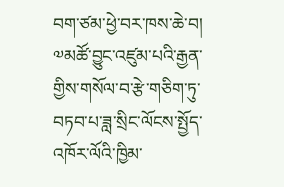བག་ཙམ་ཕྱེ་བར་ཁས་ཆེ་བ། ༧མཚོ་བྱུང་འཛུམ་པའི་རྒྱན་གྱིས་གསོལ་བ་རྩེ་གཅིག་ཏུ་བཏབ་པ་ཟླ་སྲིང་ལོངས་སྤྱོད་འཁོར་ལོའི་ཁྱིམ་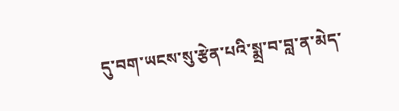དུ་བག་ཡངས་སུ་རྩེན་པའི་སྨྲ་བ་བླ་ན་མེད་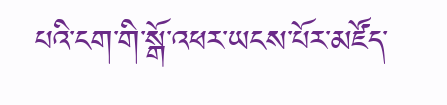པའི་ངག་གི་སྒོ་འཕར་ཡངས་པོར་མཛོད་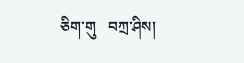ཅིག་གུ   བཀྲ་ཤིས།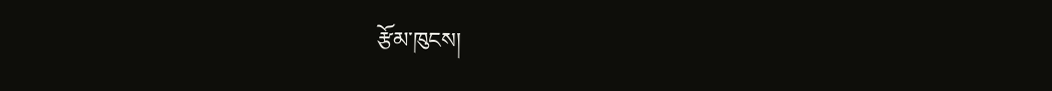རྩོམ་ཁུངས།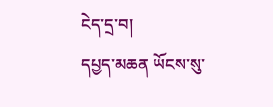ངེད་དྲ་བ།
དཔྱད་མཆན ཡོངས་སུ་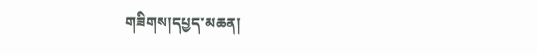གཟིགས།དཔྱད་མཆན།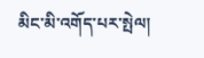མིང་མི་འགོད་པར་སྤེལ།